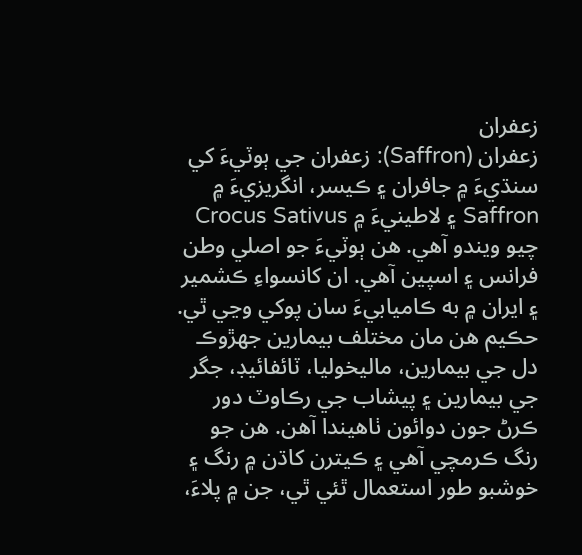زعفران
زعفران (Saffron): زعفران جي ٻوٽيءَ کي سنڌيءَ ۾ جافران ۽ ڪيسر، انگريزيءَ ۾ Saffron ۽ لاطينيءَ ۾ Crocus Sativus چيو ويندو آهي. هن ٻوٽيءَ جو اصلي وطن فرانس ۽ اسپين آهي. ان کانسواءِ ڪشمير ۽ ايران ۾ به ڪاميابيءَ سان پوکي وڃي ٿي. حڪيم هن مان مختلف بيمارين جھڙوڪ دل جي بيمارين، ماليخوليا، ٽائفائيڊ، جگر جي بيمارين ۽ پيشاب جي رڪاوٽ دور ڪرڻ جون دوائون ٺاهيندا آهن. هن جو رنگ ڪرمچي آهي ۽ ڪيترن کاڌن ۾ رنگ ۽ خوشبو طور استعمال ٿئي ٿي، جن ۾ پلاءَ،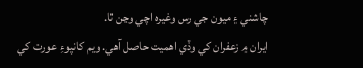چاشني ۽ ميون جي رس وغيره اچي وڃن ٿا.
ايران ۾ زعفران کي وڏي اهميت حاصل آهي. ويم کانپوءِ عورت کي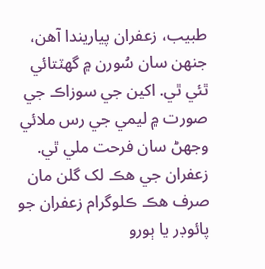طبيب، زعفران پياريندا آهن، جنهن سان سُورن ۾ گھٽتائي ٿئي ٿي. اکين جي سوزاڪ جي صورت ۾ ليمي جي رس ملائي وجهڻ سان فرحت ملي ٿي. زعفران جي هڪ لک گلن مان صرف هڪ ڪلوگرام زعفران جو پائوڊر يا ٻورو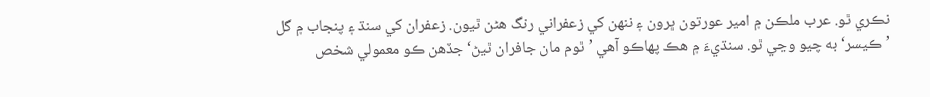نڪري ٿو. عرب ملڪن ۾ امير عورتون ڀرون ۽ ننهن کي زعفراني رنگ هڻن ٿيون. زعفران کي سنڌ ۽ پنجاب ۾ گل ’ڪيسر‘ به چيو وڃي ٿو. سنڌيءَ ۾ هڪ پهاڪو آهي ’ٿوم مان جافران ٿيڻ‘ جڏهن ڪو معمولي شخص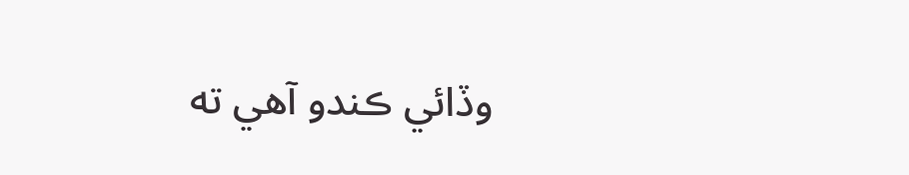وڏائي ڪندو آهي ته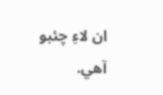ان لاءِ چئبو آهي.